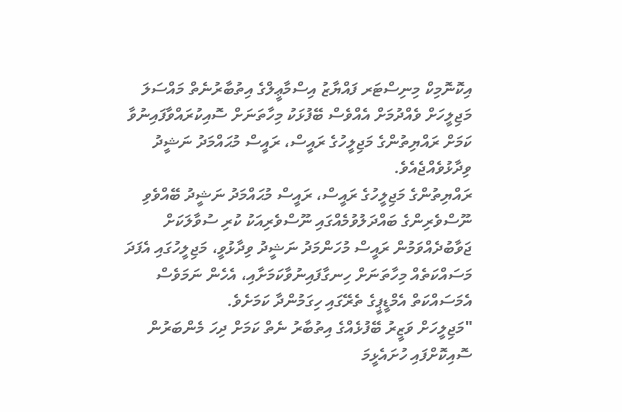އިކޮނޮމިކް މިނިސްޓަރ ފައްޔާޒު އިސްމާޢީލްގެ އިތުބާރުނެތް މައްސަލަ މަޖިލީހަށް ވެއްދުމަށް އެއްވެސް ބޭފުޅަކު މިހާތަނަށް ސޮއިކުރައްވާފައިނުވާ ކަމަށް ރައްޔިތުންގެ މަޖިލީހުގެ ރައީސް، ރައީސް މުޙައްމަދު ނަޝީދު ވިދާޅުވެއްޖެއެވެ.
ރައްޔިތުންގެ މަޖިލީހުގެ ރައީސް، ރައީސް މުޙައްމަދު ނަޝީދު ބޭއްވެވި ނޫސްވެރިންގެ ބައްދަލުވުމެއްގައި ނޫސްވެރިއަކު ކުރި ސުވާލަކަށް ޖަވާބުދެއްވަމުން ރައީސް މުހަންމަދު ނަޝީދު ވިދާޅުވީ، މަޖިލީހުގައި އެފަދަ މަސައްކަތެއް މިހާތަނަށް ހިނގާފައިނުވާކަމަށާއި، އެހެން ނަމަވެސް އެމަސައްކަތް އެމްޑީޕީގެ ތެރޭގައި ހިގަމުންދާ ކަމަށެވެ.
"މަޖިލީހަށް ވަޒީރު ބޭފުޅެއްގެ އިތުބާރު ނެތް ކަމަށް ދިހަ މެންބަރުން ސޮއިކޮށްފައި ހުށައެޅީމަ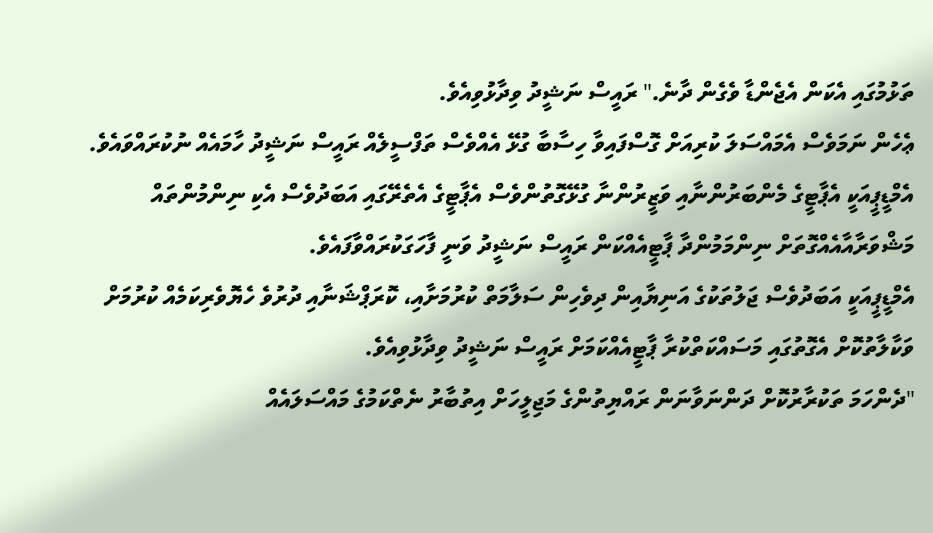ތަޅުމުގައި އެކަން އެޖެންޑާ ވެގެން ދާނެ." ރައީސް ނަޝީދު ވިދާޅުވިއެވެ.
ޢެހެން ނަމަވެސް އެމައްސަލަ ކުރިއަށް ގޮސްފައިވާ ހިސާބާ ގުޅޭ އެއްވެސް ތަފްސީލެއް ރައީސް ނަޝީދު ހާމައެއް ނުކުރައްވައެވެ. އެމްޑީޕީއަކީ އެޕާޓީގެ މެންބަރުންނާއި ވަޒީރުންނާ ގުޅޭގޮތުންވެސް އެޕާޓީގެ އެތެރޭގައި އަބަދުވެސް އެކި ނިންމުންތައް މަޝްވަރާއާއެއްގޮތަށް ނިންމަމުންދާ ޕާޓީއެއްކަން ރައީސް ނަޝީދު ވަނީ ފާހަގަކުރައްވާފައެވެ.
އެމްޑީޕީއަކީ އަބަދުވެސް ޖަލުތަކުގެ އަނިޔާއިން ދިވެހިން ސަލާމަތް ކުރުމަށާއި، ކޮރަޕްޝަނާއި ދުރުވެ ހެޔޮވެރިކަމެއް ކުރުމަށް ވަކާލާތުކޮށް އެގޮތުގައި މަސައްކަތްކުރާ ޕާޓީއެއްކަމަށް ރައީސް ނަޝީދު ވިދާޅުވިއެވެ.
"ދެންހަމަ ތަކުރާރުކޮށް ދަންނަވާނަން ރައްޔިތުންގެ މަޖިލީހަށް އިތުބާރު ނެތްކަމުގެ މައްސަލައެއް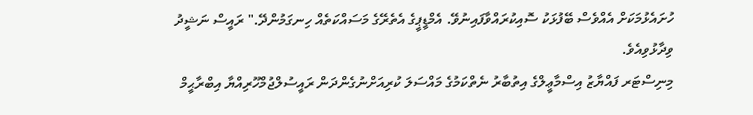ހުށައެޅުމަކަށް އެއްވެސް ބޭފުޅަކު ސޮއިކުރައްވާފައިނުވޭ. އެމްޑީޕީގެ އެތެރޭގެ މަސައްކަތެއް ހިނގަމުންދޭ." ރައީސް ނަޝީދު ވިދާޅުވިއެވެ.
މިނިސްޓަރ ފައްޔާޒު އިސްމާޢީލްގެ އިތުބާރު ނެތްކަމުގެ މައްސަލަ ކުރިއަށްނުގެންދަން ރައީސުލްޖުމްހޫރިއްޔާ އިބްރާޙީމް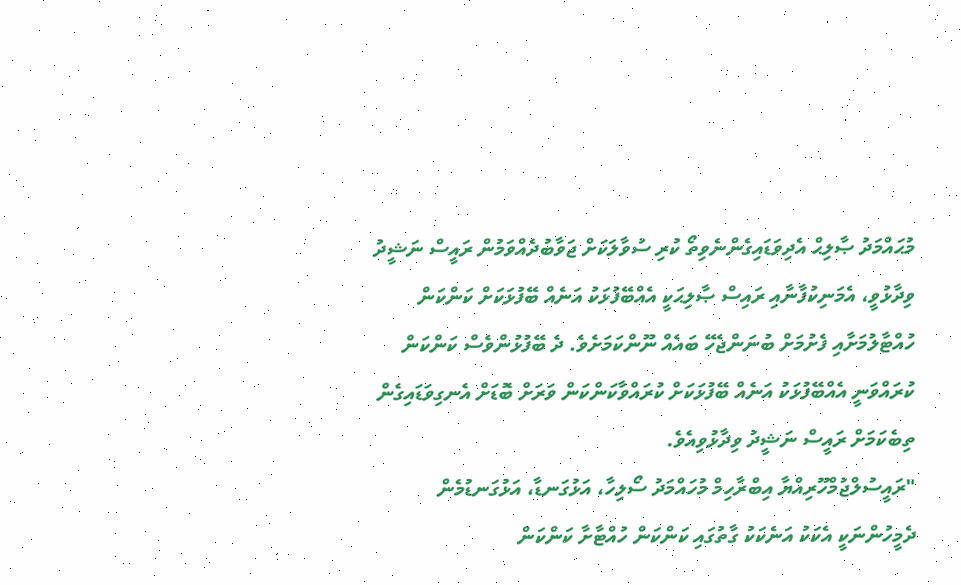މުޙައްމަދު ޞާލިޙް އެދިވަޑައިގެންނެވިތޯ ކުރި ސުވާލަކަށް ޖަވާބުދެއްވަމުން ރައީސް ނަޝީދު ވިދާޅުވީ، އެމަނިކުފާނާއި ރައިސް ޞާލިޙަކީ އެއްބޭފުޅަކު އަނެއް ބޭފުޅަކަށް ކަންކަން ހުއްޓާލުމަށާއި ފެށުމަށް ބުނަންޖެހޭ ބައެއް ނޫންކަމަށެވެ. ދެ ބޭފުޅުންވެސް ކަންކަން ކުރައްވަނީ އެއްބޭފުޅަކު އަނެއް ބޭފުޅަކަށް ކުރައްވާކަންކަން ވަރަށް ބޮޑަށް އެނގިވަޑައިގެން ތިބެކަމަށް ރައީސް ނަޝީދު ވިދާޅުވިއެވެ.
"ރައީސުލްޖުމްހޫރިއްޔާ އިބްރާހިމް މުހައްމަދު ސޯލިހާ، އަޅުގަނޑާ، އަޅުގަނޑުމެން ދެމީހުންނަކީ އެކަކު އަނެކަކު ގާތުގައި ކަންކަން ހުއްޓާށާ ކަންކަން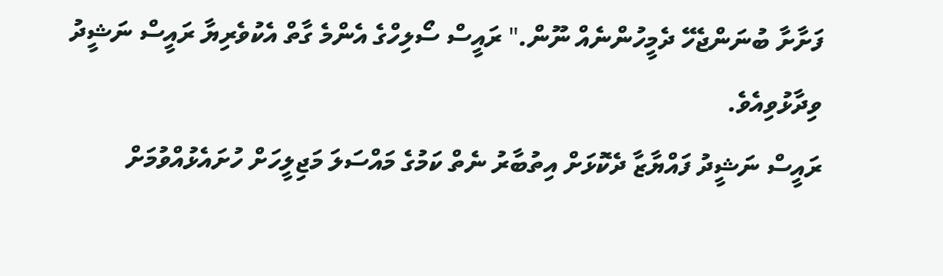ފަށާށާ ބުނަންޖެހޭ ދެމީހުންނެއް ނޫން." ރައީސް ސޯލިހްގެ އެންމެ ގާތް އެކުވެރިޔާ ރައީސް ނަޝީދު ވިދާޅުވިއެވެ.
ރައީސް ނަޝީދު ފައްޔާޒާ ދެކޮޅަށް އިތުބާރު ނެތް ކަމުގެ މައްސަލަ މަޖިލީހަށް ހުށައެޅުއްވުމަށް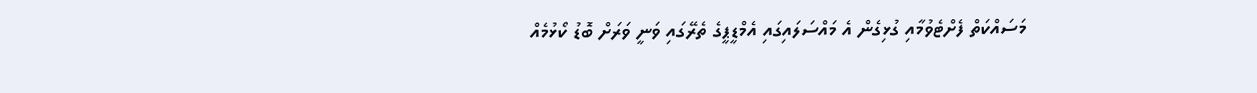މަސައްކަތް ފެށްޓެވުމާއި ގުޅިގެން އެ މައްސަލައިގައި އެމްޑީޕީގެ ތެރޭގައި ވަނީ ވަރަށް ބޮޑު ކޯޅުމެއް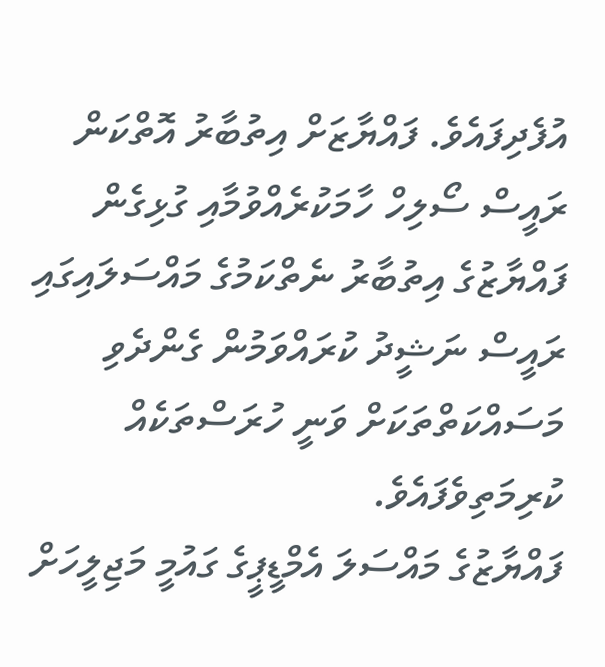އުފެދިފައެވެ. ފައްޔާޒަށް އިތުބާރު އޮތްކަން ރައީސް ސޯލިހް ހާމަކުރެއްވުމާއި ގުޅިގެން ފައްޔާޒުގެ އިތުބާރު ނެތްކަމުގެ މައްސަލައިގައި ރައީސް ނަޝީދު ކުރައްވަމުން ގެންދެވި މަސައްކަތްތަކަށް ވަނީ ހުރަސްތަކެއް ކުރިމަތިވެފައެވެ.
ފައްޔާޒުގެ މައްސަލަ އެމްޑީޕީގެ ގައުމީ މަޖިލީހަށް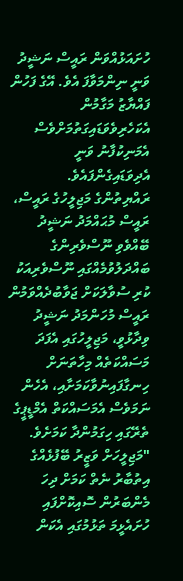ހުށައަޅުއްވަން ރައީސް ނަޝީދު ވަނީ ނިންމަވާފަ އެވެ. އޭގެ ފަހުން ފައްޔާޒު މަގާމުން އެކަހެރިވެވަޑައިގަތުމަށްވެސް އެމަނިކުފާނު ވަނީ އެދިވަޑައިގެންފައެވެ.
ރައްޔިތުންގެ މަޖިލީހުގެ ރައީސް، ރައީސް މުޙައްމަދު ނަޝީދު ބޭއްވެވި ނޫސްވެރިންގެ ބައްދަލުވުމެއްގައި ނޫސްވެރިއަކު ކުރި ސުވާލަކަށް ޖަވާބުދެއްވަމުން ރައީސް މުހަންމަދު ނަޝީދު ވިދާޅުވީ، މަޖިލީހުގައި އެފަދަ މަސައްކަތެއް މިހާތަނަށް ހިނގާފައިނުވާކަމަށާއި، އެހެން ނަމަވެސް އެމަސައްކަތް އެމްޑީޕީގެ ތެރޭގައި ހިގަމުންދާ ކަމަށެވެ.
"މަޖިލީހަށް ވަޒީރު ބޭފުޅެއްގެ އިތުބާރު ނެތް ކަމަށް ދިހަ މެންބަރުން ސޮއިކޮށްފައި ހުށައެޅީމަ ތަޅުމުގައި އެކަން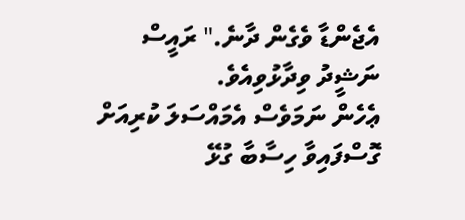އެޖެންޑާ ވެގެން ދާނެ." ރައީސް ނަޝީދު ވިދާޅުވިއެވެ.
ޢެހެން ނަމަވެސް އެމައްސަލަ ކުރިއަށް ގޮސްފައިވާ ހިސާބާ ގުޅޭ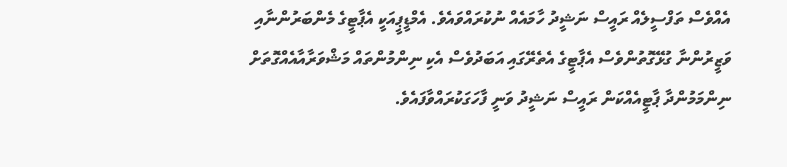އެއްވެސް ތަފްސީލެއް ރައީސް ނަޝީދު ހާމައެއް ނުކުރައްވައެވެ. އެމްޑީޕީއަކީ އެޕާޓީގެ މެންބަރުންނާއި ވަޒީރުންނާ ގުޅޭގޮތުންވެސް އެޕާޓީގެ އެތެރޭގައި އަބަދުވެސް އެކި ނިންމުންތައް މަޝްވަރާއާއެއްގޮތަށް ނިންމަމުންދާ ޕާޓީއެއްކަން ރައީސް ނަޝީދު ވަނީ ފާހަގަކުރައްވާފައެވެ.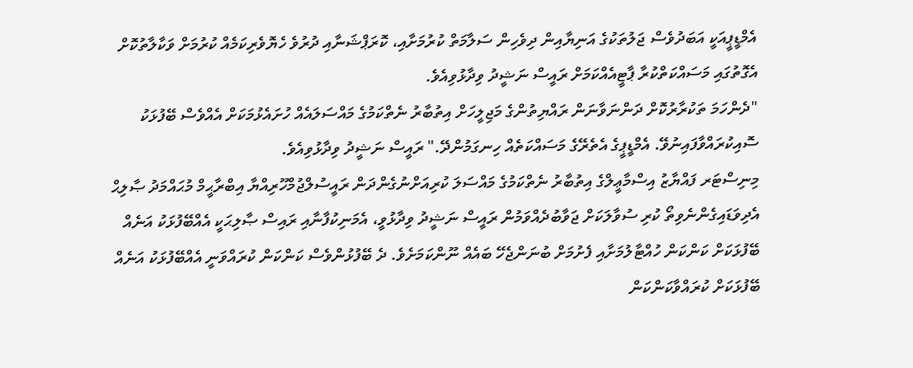އެމްޑީޕީއަކީ އަބަދުވެސް ޖަލުތަކުގެ އަނިޔާއިން ދިވެހިން ސަލާމަތް ކުރުމަށާއި، ކޮރަޕްޝަނާއި ދުރުވެ ހެޔޮވެރިކަމެއް ކުރުމަށް ވަކާލާތުކޮށް އެގޮތުގައި މަސައްކަތްކުރާ ޕާޓީއެއްކަމަށް ރައީސް ނަޝީދު ވިދާޅުވިއެވެ.
"ދެންހަމަ ތަކުރާރުކޮށް ދަންނަވާނަން ރައްޔިތުންގެ މަޖިލީހަށް އިތުބާރު ނެތްކަމުގެ މައްސަލައެއް ހުށައެޅުމަކަށް އެއްވެސް ބޭފުޅަކު ސޮއިކުރައްވާފައިނުވޭ. އެމްޑީޕީގެ އެތެރޭގެ މަސައްކަތެއް ހިނގަމުންދޭ." ރައީސް ނަޝީދު ވިދާޅުވިއެވެ.
މިނިސްޓަރ ފައްޔާޒު އިސްމާޢީލްގެ އިތުބާރު ނެތްކަމުގެ މައްސަލަ ކުރިއަށްނުގެންދަން ރައީސުލްޖުމްހޫރިއްޔާ އިބްރާޙީމް މުޙައްމަދު ޞާލިޙް އެދިވަޑައިގެންނެވިތޯ ކުރި ސުވާލަކަށް ޖަވާބުދެއްވަމުން ރައީސް ނަޝީދު ވިދާޅުވީ، އެމަނިކުފާނާއި ރައިސް ޞާލިޙަކީ އެއްބޭފުޅަކު އަނެއް ބޭފުޅަކަށް ކަންކަން ހުއްޓާލުމަށާއި ފެށުމަށް ބުނަންޖެހޭ ބައެއް ނޫންކަމަށެވެ. ދެ ބޭފުޅުންވެސް ކަންކަން ކުރައްވަނީ އެއްބޭފުޅަކު އަނެއް ބޭފުޅަކަށް ކުރައްވާކަންކަން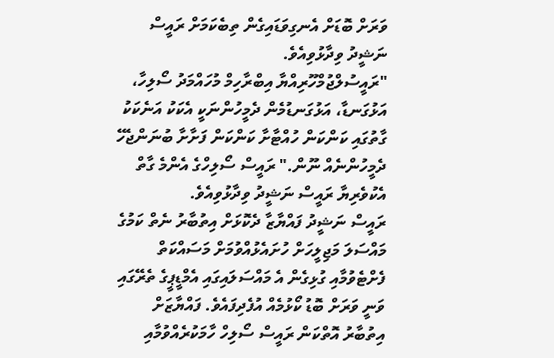ވަރަށް ބޮޑަށް އެނގިވަޑައިގެން ތިބެކަމަށް ރައީސް ނަޝީދު ވިދާޅުވިއެވެ.
"ރައީސުލްޖުމްހޫރިއްޔާ އިބްރާހިމް މުހައްމަދު ސޯލިހާ، އަޅުގަނޑާ، އަޅުގަނޑުމެން ދެމީހުންނަކީ އެކަކު އަނެކަކު ގާތުގައި ކަންކަން ހުއްޓާށާ ކަންކަން ފަށާށާ ބުނަންޖެހޭ ދެމީހުންނެއް ނޫން." ރައީސް ސޯލިހްގެ އެންމެ ގާތް އެކުވެރިޔާ ރައީސް ނަޝީދު ވިދާޅުވިއެވެ.
ރައީސް ނަޝީދު ފައްޔާޒާ ދެކޮޅަށް އިތުބާރު ނެތް ކަމުގެ މައްސަލަ މަޖިލީހަށް ހުށައެޅުއްވުމަށް މަސައްކަތް ފެށްޓެވުމާއި ގުޅިގެން އެ މައްސަލައިގައި އެމްޑީޕީގެ ތެރޭގައި ވަނީ ވަރަށް ބޮޑު ކޯޅުމެއް އުފެދިފައެވެ. ފައްޔާޒަށް އިތުބާރު އޮތްކަން ރައީސް ސޯލިހް ހާމަކުރެއްވުމާއި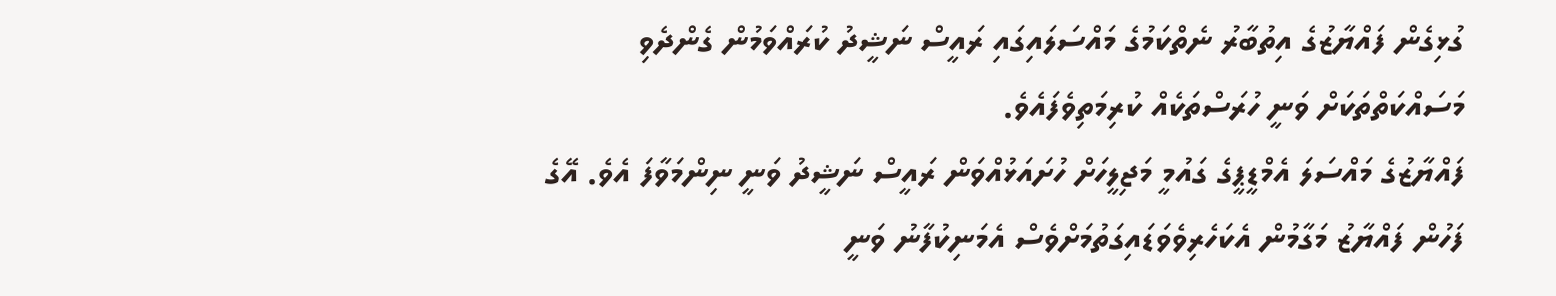ގުޅިގެން ފައްޔާޒުގެ އިތުބާރު ނެތްކަމުގެ މައްސަލައިގައި ރައީސް ނަޝީދު ކުރައްވަމުން ގެންދެވި މަސައްކަތްތަކަށް ވަނީ ހުރަސްތަކެއް ކުރިމަތިވެފައެވެ.
ފައްޔާޒުގެ މައްސަލަ އެމްޑީޕީގެ ގައުމީ މަޖިލީހަށް ހުށައަޅުއްވަން ރައީސް ނަޝީދު ވަނީ ނިންމަވާފަ އެވެ. އޭގެ ފަހުން ފައްޔާޒު މަގާމުން އެކަހެރިވެވަޑައިގަތުމަށްވެސް އެމަނިކުފާނު ވަނީ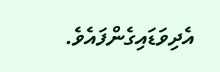އެދިވަޑައިގެންފައެވެ.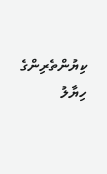ކިޔުންތެރިންގެ ހިޔާލު